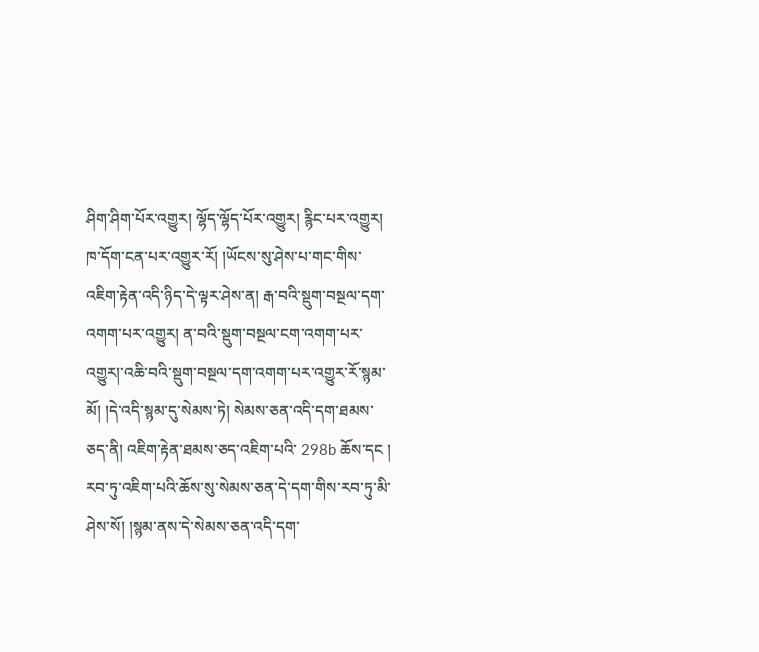ཤིག་ཤིག་པོར་འགྱུར། ལྷོད་ལྷོད་པོར་འགྱུར། རྙིང་པར་འགྱུར། ཁ་དོག་ངན་པར་འགྱུར་རོ། །ཡོངས་སུ་ཤེས་པ་གང་གིས་འཇིག་རྟེན་འདི་ཉིད་དེ་ལྟར་ཤེས་ན། རྒ་བའི་སྡུག་བསྔལ་དག་འགག་པར་འགྱུར། ན་བའི་སྡུག་བསྔལ་ངག་འགག་པར་འགྱུར།་འཆི་བའི་སྡུག་བསྔལ་དག་འགག་པར་འགྱུར་རོ་སྙམ་མོ། །དེ་འདི་སྙམ་དུ་སེམས་ཏེ། སེམས་ཅན་འདི་དག་ཐམས་ཅད་ནི། འཇིག་རྟེན་ཐམས་ཅད་འཇིག་པའི་ 298b ཆོས་དང ། རབ་ཏུ་འཇིག་པའི་ཆོས་སུ་སེམས་ཅན་དེ་དག་གིས་རབ་ཏུ་མི་ཤེས་སོ། །སྙམ་ནས་དེ་སེམས་ཅན་འདི་དག་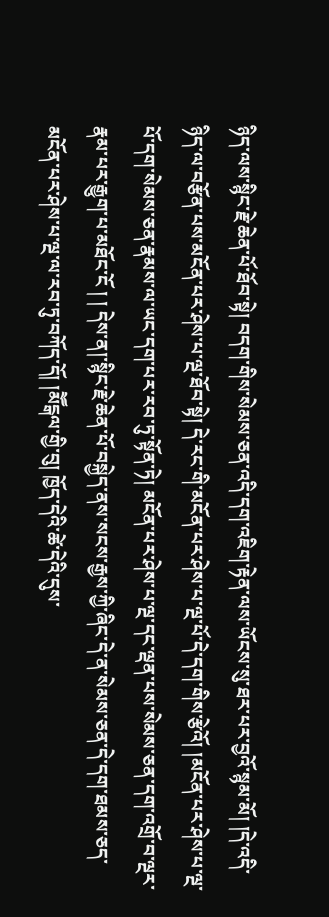ཉིད་ལས་སྙིང་རྗེ་ཆེན་པོ་ཐོབ་སྟེ། བདག་གིས་སེམས་ཅན་འདི་དག་འཇིག་རྟེན་ལས་ཡོངས་སུ་ཐར་པར་བྱའོ་སྙམ་མོ། །དེ་འདི་ཉིད་ལ་བརྩོན་པས་མངོན་པར་ཤེས་པ་ལྔ་ཐོབ་སྟེ། དེ་རང་གི་མངོན་པར་ཤེས་པ་ལྔ་པོ་དེ་དག་གིས་རྩེའོ། །མངོན་པར་ཤེས་པ་ལྔ་པོ་དག་སེམས་ཅན་རྣམས་ལ་ཡང་དག་པར་རབ་ཏུ་སྟོན་ཏེ། མངོན་པར་ཤེས་པ་ལྔ་དང་ལྡན་པས་སེམས་ཅན་དག་འགྲོ་བ་ལྔར་རྣམ་པར་རྒྱུག་པ་མཐོང་ངོ ། ། དེས་ན།་སྙིང་རྗེ་ཆེན་པོ་བསྐྱེད་ནས་སངས་རྒྱས་ཀྱི་ཞིང་དེ་ན་སེམས་ཅན་དེ་དག་ཐམས་ཅད་མངོན་པར་ཤེས་པ་ལྔ་ལ་རབ་ཏུ་བཀོད་དོ། །མཽངྒལ་གྱི་བུ། ཁྱོད་དེའི་ཚེ་དེའི་དུས་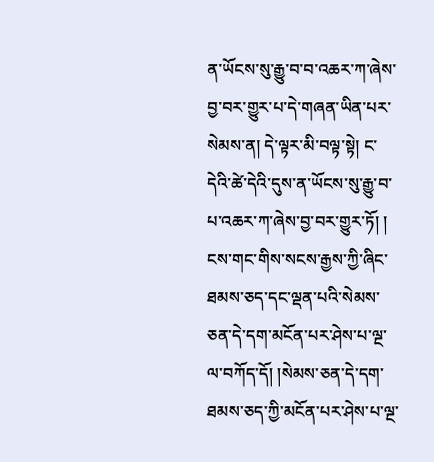ན་ཡོངས་སུ་རྒྱུ་བ་བ་འཆར་ཀ་ཞེས་བྱ་བར་གྱུར་པ་དེ་གཞན་ཡིན་པར་སེམས་ན། དེ་ལྟར་མི་བལྟ་སྟེ། ང་དེའི་ཚེ་དེའི་དུས་ན་ཡོངས་སུ་རྒྱུ་བ་པ་འཆར་ཀ་ཞེས་བྱ་བར་གྱུར་ཏོ། ། ངས་གང་གིས་སངས་རྒྱས་ཀྱི་ཞིང་ཐམས་ཅད་དང་ལྡན་པའི་སེམས་ཅན་དེ་དག་མངོན་པར་ཤེས་པ་ལྔ་ལ་བཀོད་དོ། །སེམས་ཅན་དེ་དག་ཐམས་ཅད་ཀྱི་མངོན་པར་ཤེས་པ་ལྔ་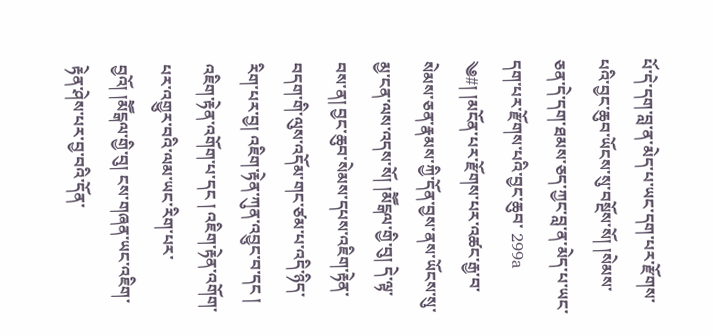པོ་དེ་དག་བླ་ན་མེད་པ་ཡང་དག་པར་རྫོགས་པའི་བྱང་ཆུབ་ཡོངས་སུ་བསྔོས་སོ། །སེམས་ཅན་དེ་དག་ཐམས་ཅད་ཀྱང་བླ་ན་མེད་པ་ཡང་དག་པར་རྫོགས་པའི་བྱང་ཆུབ་ 299a ༄#། །མངོན་པར་རྫོགས་པར་འཚང་རྒྱ་བ་སེམས་ཅན་རྣམས་ཀྱི་དོན་བྱས་ནས་ཡོངས་སུ་མྱ་ངན་ལས་འདས་སོ། །མཽངྒལ་གྱི་བུ། དེ་ལྟ་བས་ན། བྱང་ཆུབ་སེམས་དཔས་འཇིག་རྟེན་བདག་གི་ལུས་འདོམ་གང་ཙམ་པ་འདི་ཉིད་རིག་པར་བྱ། འཇིག་རྟེན་ཀུན་འབྱུང་བ་དང ། འཇིག་རྟེན་འགོག་པ་དང ། འཇིག་རྟེན་འགོག་པར་འགྱུར་བའི་ལམ་ཡང་རིག་པར་བྱའོ། །མཽངྒལ་གྱི་བུ། ངས་གཞན་ཡང་འཇིག་རྟེན་ཤེས་པར་བྱ་བའི་དོན་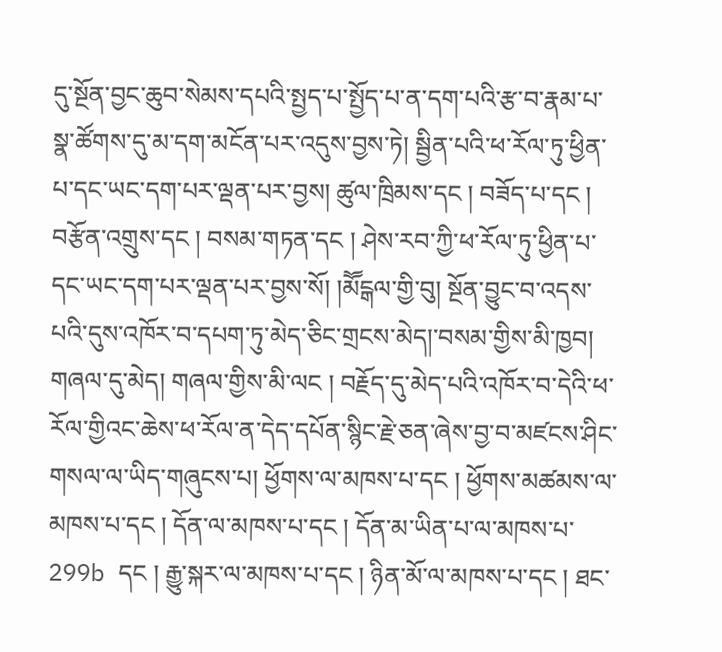དུ་སྔོན་བྱང་ཆུབ་སེམས་དཔའི་སྤྱད་པ་སྤྱོད་པ་ན་དག་པའི་རྩ་བ་རྣམ་པ་སྣ་ཚོགས་དུ་མ་དག་མངོན་པར་འདུས་བྱས་ཏེ། སྦྱིན་པའི་ཕ་རོལ་ཏུ་ཕྱིན་པ་དང་ཡང་དག་པར་ལྡན་པར་བྱས། ཚུལ་ཁྲིམས་དང ། བཟོད་པ་དང ། བརྩོན་འགྲུས་དང ། བསམ་གཏན་དང ། ཤེས་རབ་ཀྱི་ཕ་རོལ་ཏུ་ཕྱིན་པ་དང་ཡང་དག་པར་ལྡན་པར་བྱས་སོ། །མཽངྒལ་གྱི་བུ། སྔོན་བྱུང་བ་འདས་པའི་དུས་འཁོར་བ་དཔག་ཏུ་མེད་ཅིང་གྲངས་མེད།་བསམ་གྱིས་མི་ཁྱབ། གཞལ་དུ་མེད། གཞལ་གྱིས་མི་ལང ། བརྗོད་དུ་མེད་པའི་འཁོར་བ་དེའི་ཕ་རོལ་གྱིའང་ཆེས་ཕ་རོལ་ན་དེད་དཔོན་སྙིང་རྗེ་ཅན་ཞེས་བྱ་བ་མཛངས་ཤིང་གསལ་ལ་ཡིད་གཞུངས་པ། ཕྱོགས་ལ་མཁས་པ་དང ། ཕྱོགས་མཚམས་ལ་མཁས་པ་དང ། དོན་ལ་མཁས་པ་དང ། དོན་མ་ཡིན་པ་ལ་མཁས་པ་ 299b དང ། རྒྱུ་སྐར་ལ་མཁས་པ་དང ། ཉིན་མོ་ལ་མཁས་པ་དང ། ཐང་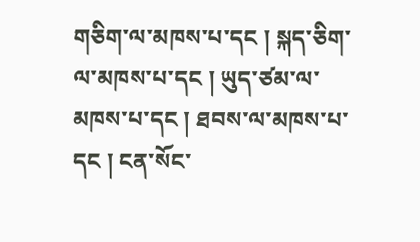གཅིག་ལ་མཁས་པ་དང ། སྐད་ཅིག་ལ་མཁས་པ་དང ། ཡུད་ཙམ་ལ་མཁས་པ་དང ། ཐབས་ལ་མཁས་པ་དང ། ངན་སོང་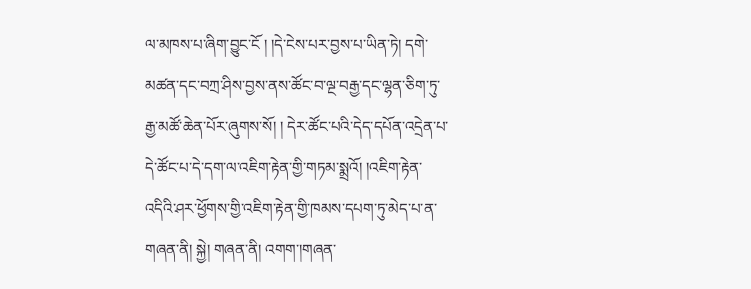ལ་མཁས་པ་ཞིག་བྱུང་ངོ ། །དེ་ངེས་པར་བྱས་པ་ཡིན་ཏེ། དགེ་མཚན་དང་བཀྲ་ཤིས་བྱས་ནས་ཚོང་བ་ལྔ་བརྒྱ་དང་ལྷན་ཅིག་ཏུ་རྒྱ་མཚོ་ཆེན་པོར་ཞུགས་སོ། ། དེར་ཚོང་པའི་དེད་དཔོན་འདྲེན་པ་དེ་ཚོང་པ་དེ་དག་ལ་འཇིག་རྟེན་གྱི་གཏམ་སྨྲའོ། །འཇིག་རྟེན་འདིའི་ཤར་ཕྱོགས་གྱི་འཇིག་རྟེན་གྱི་ཁམས་དཔག་ཏུ་མེད་པ་ན་གཞན་ནི། སྐྱེ། གཞན་ནི། འགག་།གཞན་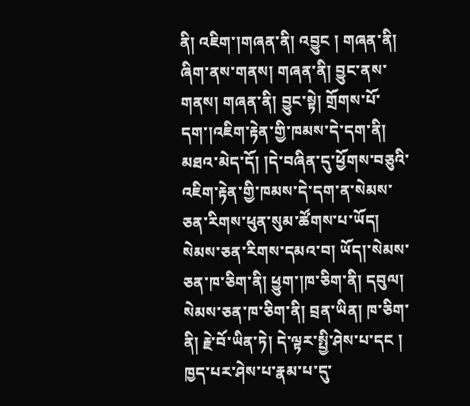ནི། འཇིག་།གཞན་ནི། འབྱུང ། གཞན་ནི། ཞིག་ནས་གནས། གཞན་ནི། བྱུང་ནས་གནས། གཞན་ནི། བྱུང་སྟེ། གྲོགས་པོ་དག་།འཇིག་རྟེན་གྱི་ཁམས་དེ་དག་ནི། མཐའ་མེད་དོ། །དེ་བཞིན་དུ་ཕྱོགས་བཅུའི་འཇིག་རྟེན་གྱི་ཁམས་དེ་དག་ན་སེམས་ཅན་རིགས་ཕུན་སུམ་ཚོགས་པ་ཡོད། སེམས་ཅན་རིགས་དམའ་བ། ཡོད།་སེམས་ཅན་ཁ་ཅིག་ནི། ཕྱུག་།ཁ་ཅིག་ནི། དབུལ། སེམས་ཅན་ཁ་ཅིག་ནི། བྲན་ཡིན། ཁ་ཅིག་ནི། རྗེ་བོ་ཡིན་ཏེ། དེ་ལྟར་སྤྱི་ཤེས་པ་དང ། ཁྱད་པར་ཤེས་པ་རྣམ་པ་དུ་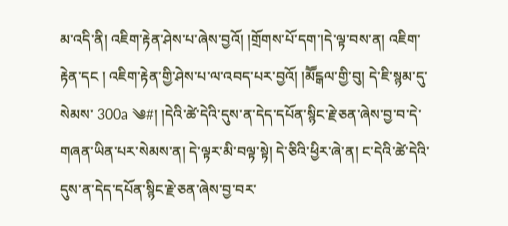མ་འདི་ནི། འཇིག་རྟེན་ཤེས་པ་ཞེས་བྱའོ། །གྲོགས་པོ་དག་།དེ་ལྟ་བས་ན། འཇིག་རྟེན་དང ། འཇིག་རྟེན་གྱི་ཤེས་པ་ལ་འབད་པར་བྱའོ། །མཽངྒལ་གྱི་བུ། དེ་ཇི་སྙམ་དུ་སེམས་ 300a ༄#། །དེའི་ཚེ་དེའི་དུས་ན་དེད་དཔོན་སྙིང་རྗེ་ཅན་ཞེས་བྱ་བ་དེ་གཞན་ཡིན་པར་སེམས་ན། དེ་ལྟར་མི་བལྟ་སྟེ། དེ་ཅིའི་ཕྱིར་ཞེ་ན། ང་དེའི་ཚེ་དེའི་དུས་ན་དེད་དཔོན་སྙིང་རྗེ་ཅན་ཞེས་བྱ་བར་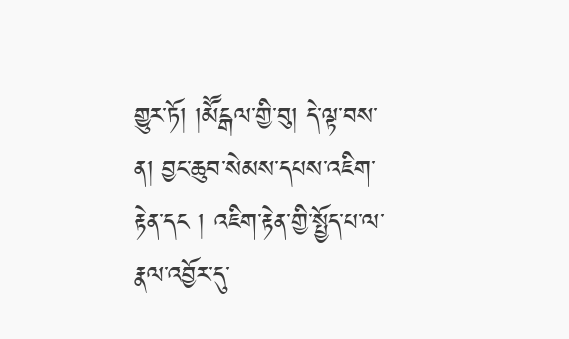གྱུར་ཏོ། །མཽངྒལ་གྱི་བུ། དེ་ལྟ་བས་ན། བྱང་ཆུབ་སེམས་དཔས་འཇིག་རྟེན་དང ། འཇིག་རྟེན་གྱི་སྤྱོད་པ་ལ་རྣལ་འབྱོར་དུ་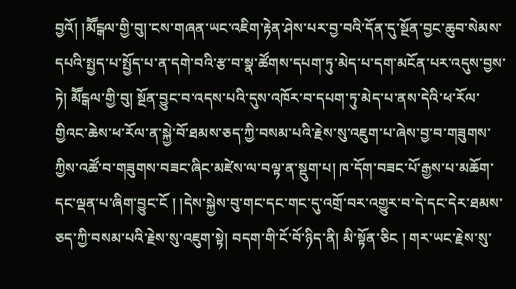བྱའོ། །མཽངྒལ་གྱི་བུ།་ངས་གཞན་ཡང་འཇིག་རྟེན་ཤེས་པར་བྱ་བའི་དོན་དུ་སྔོན་བྱང་ཆུབ་སེམས་དཔའི་སྤྱད་པ་སྤྱོད་པ་ན་དགེ་བའི་རྩ་བ་སྣ་ཚོགས་དཔག་ཏུ་མེད་པ་དག་མངོན་པར་འདུས་བྱས་ཏེ། མཽངྒལ་གྱི་བུ། སྔོན་བྱུང་བ་འདས་པའི་དུས་འཁོར་བ་དཔག་ཏུ་མེད་པ་ནས་དེའི་ཕ་རོལ་གྱིའང་ཆེས་ཕ་རོལ་ན་སྐྱེ་བོ་ཐམས་ཅད་ཀྱི་བསམ་པའི་རྗེས་སུ་འཇུག་པ་ཞེས་བྱ་བ་གཟུགས་ཀྱིས་འཚོ་བ་གཟུགས་བཟང་ཞིང་མཛེས་ལ་བལྟ་ན་སྡུག་པ། ཁ་དོག་བཟང་པོ་རྒྱས་པ་མཆོག་དང་ལྡན་པ་ཞིག་བྱུང་ངོ ། །དེས་སྐྱེས་བུ་གང་དང་གང་དུ་འགྲོ་བར་འགྱུར་བ་དེ་དང་དེར་ཐམས་ཅད་ཀྱི་བསམ་པའི་རྗེས་སུ་འཇུག་སྟེ། བདག་གི་ངོ་བོ་ཉིད་ནི། མི་སྟོན་ཅིང ། གར་ཡང་རྗེས་སུ་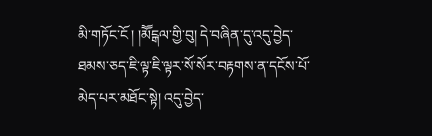མི་གཏོང་ངོ ། །མཽངྒལ་གྱི་བུ། དེ་བཞིན་དུ་འདུ་བྱེད་ཐམས་ཅད་ཇི་ལྟ་ཇི་ལྟར་སོ་སོར་བརྟགས་ན་དངོས་པོ་མེད་པར་མཐོང་སྟེ། འདུ་བྱེད་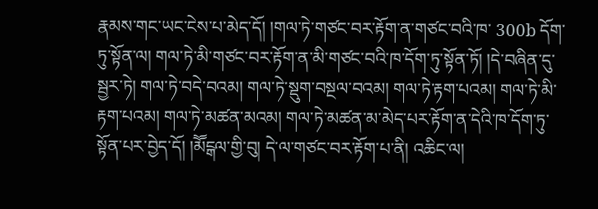རྣམས་གང་ཡང་ངེས་པ་མེད་དོ། །གལ་ཏེ་གཙང་བར་རྟོག་ན་གཙང་བའི་ཁ་ 300b དོག་ཏུ་སྟོན་ལ། གལ་ཏེ་མི་གཙང་བར་རྟོག་ན་མི་གཙང་བའི་ཁ་དོག་ཏུ་སྟོན་ཏོ། །དེ་བཞིན་དུ་སྦྱར་ཏེ། གལ་ཏེ་བདེ་བའམ། གལ་ཏེ་སྡུག་བསྔལ་བའམ། གལ་ཏེ་རྟག་པའམ། གལ་ཏེ་མི་རྟག་པའམ། གལ་ཏེ་མཚན་མའམ། གལ་ཏེ་མཚན་མ་མེད་པར་རྟོག་ན་དེའི་ཁ་དོག་ཏུ་སྟོན་པར་བྱེད་དོ། །མཽངྒལ་གྱི་བུ། དེ་ལ་གཙང་བར་རྟོག་པ་ནི། འཆིང་ལ།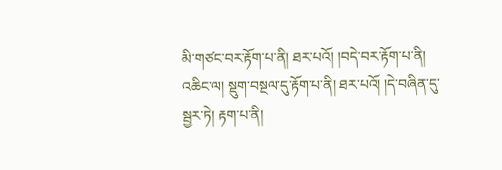མི་གཙང་བར་རྟོག་པ་ནི། ཐར་པའོ། །བདེ་བར་རྟོག་པ་ནི། འཆིང་ལ། སྡུག་བསྔལ་དུ་རྟོག་པ་ནི། ཐར་པའོ། །དེ་བཞིན་དུ་སྦྱར་ཏེ། རྟག་པ་ནི།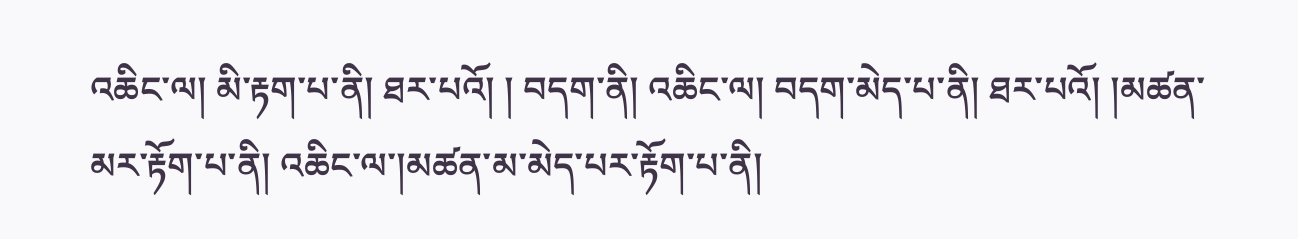འཆིང་ལ། མི་རྟག་པ་ནི། ཐར་པའོ། ། བདག་ནི། འཆིང་ལ། བདག་མེད་པ་ནི། ཐར་པའོ། །མཚན་མར་རྟོག་པ་ནི། འཆིང་ལ་།མཚན་མ་མེད་པར་རྟོག་པ་ནི།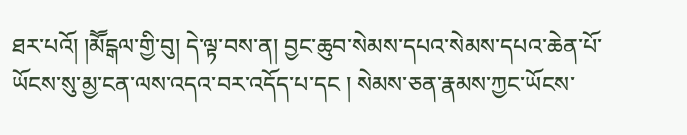ཐར་པའོ། །མཽངྒལ་གྱི་བུ། དེ་ལྟ་བས་ན། བྱང་ཆུབ་སེམས་དཔའ་སེམས་དཔའ་ཆེན་པོ་ཡོངས་སུ་མྱ་ངན་ལས་འདའ་བར་འདོད་པ་དང ། སེམས་ཅན་རྣམས་ཀྱང་ཡོངས་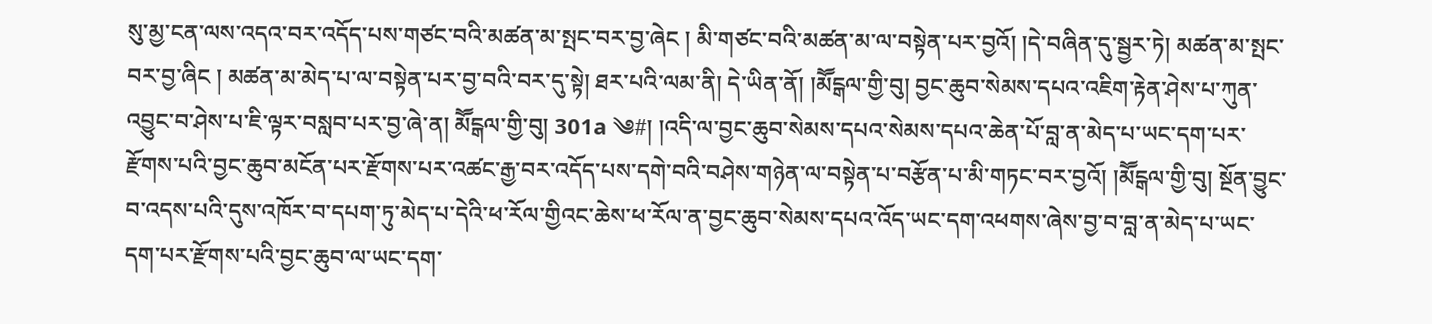སུ་མྱ་ངན་ལས་འདའ་བར་འདོད་པས་གཙང་བའི་མཚན་མ་སྤང་བར་བྱ་ཞེང ། མི་གཙང་བའི་མཚན་མ་ལ་བསྟེན་པར་བྱའོ། །དེ་བཞིན་དུ་སྦྱར་ཏེ། མཚན་མ་སྤང་བར་བྱ་ཞིང ། མཚན་མ་མེད་པ་ལ་བསྟེན་པར་བྱ་བའི་བར་དུ་སྟེ། ཐར་པའི་ལམ་ནི། དེ་ཡིན་ནོ། །མཽངྒལ་གྱི་བུ། བྱང་ཆུབ་སེམས་དཔའ་འཇིག་རྟེན་ཤེས་པ་ཀུན་འབྱུང་བ་ཤེས་པ་ཇི་ལྟར་བསླབ་པར་བྱ་ཞེ་ན། མཽངྒལ་གྱི་བུ། 301a ༄#། །འདི་ལ་བྱང་ཆུབ་སེམས་དཔའ་སེམས་དཔའ་ཆེན་པོ་བླ་ན་མེད་པ་ཡང་དག་པར་རྫོགས་པའི་བྱང་ཆུབ་མངོན་པར་རྫོགས་པར་འཚང་རྒྱ་བར་འདོད་པས་དགེ་བའི་བཤེས་གཉེན་ལ་བསྟེན་པ་བརྩོན་པ་མི་གཏང་བར་བྱའོ། །མཽངྒལ་གྱི་བུ། སྔོན་བྱུང་བ་འདས་པའི་དུས་འཁོར་བ་དཔག་ཏུ་མེད་པ་དེའི་ཕ་རོལ་གྱིའང་ཆེས་ཕ་རོལ་ན་བྱང་ཆུབ་སེམས་དཔའ་འོད་ཡང་དག་འཕགས་ཞེས་བྱ་བ་བླ་ན་མེད་པ་ཡང་དག་པར་རྫོགས་པའི་བྱང་ཆུབ་ལ་ཡང་དག་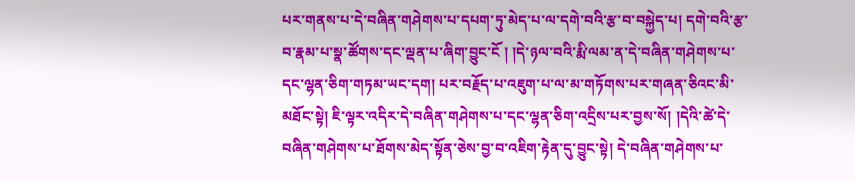པར་གནས་པ་དེ་བཞིན་གཤེགས་པ་དཔག་ཏུ་མེད་པ་ལ་དགེ་བའི་རྩ་བ་བསྐྱེད་པ། དགེ་བའི་རྩ་བ་རྣམ་པ་སྣ་ཚོགས་དང་ལྡན་པ་ཞིག་བྱུང་ངོ ། །དེ་ཉལ་བའི་རྨི་ལམ་ན་དེ་བཞིན་གཤེགས་པ་དང་ལྷན་ཅིག་གཏམ་ཡང་དག། པར་བརྗོད་པ་འཇུག་པ་ལ་མ་གཏོགས་པར་གཞན་ཅིའང་མི་མཐོང་སྟེ། ཇི་ལྟར་འདིར་དེ་བཞིན་གཤེགས་པ་དང་ལྷན་ཅིག་འདྲིས་པར་བྱས་སོ། །དེའི་ཚེ་དེ་བཞིན་གཤེགས་པ་ཐོགས་མེད་སྟོན་ཅེས་བྱ་བ་འཇིག་རྟེན་དུ་བྱུང་སྟེ། དེ་བཞིན་གཤེགས་པ་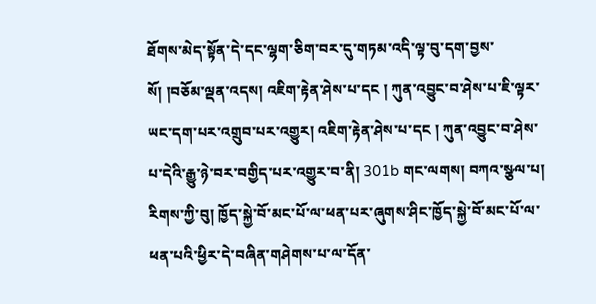ཐོགས་མེད་སྟོན་དེ་དང་ལྷག་ཅིག་བར་དུ་གཏམ་འདི་ལྟ་བུ་དག་བྱས་སོ། །བཅོམ་ལྡན་འདས། འཇིག་རྟེན་ཤེས་པ་དང ། ཀུན་འབྱུང་བ་ཤེས་པ་ཇི་ལྟར་ཡང་དག་པར་འགྲུབ་པར་འགྱུར། འཇིག་རྟེན་ཤེས་པ་དང ། ཀུན་འབྱུང་བ་ཤེས་པ་དེའི་རྒྱུ་ཉེ་བར་བགྱིད་པར་འགྱུར་བ་ནི། 301b གང་ལགས། བཀའ་སྩལ་པ། རིགས་ཀྱི་བུ། ཁྱོད་སྐྱེ་བོ་མང་པོ་ལ་ཕན་པར་ཞུགས་ཤིང་ཁྱོད་སྐྱེ་བོ་མང་པོ་ལ་ཕན་པའི་ཕྱིར་དེ་བཞིན་གཤེགས་པ་ལ་དོན་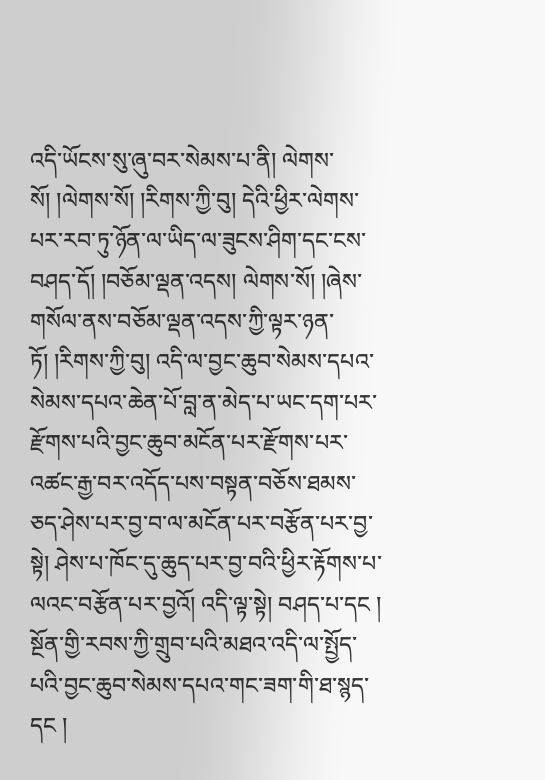འདི་ཡོངས་སུ་ཞུ་བར་སེམས་པ་ནི། ལེགས་སོ། །ལེགས་སོ། །རིགས་ཀྱི་བུ། དེའི་ཕྱིར་ལེགས་པར་རབ་ཏུ་ཉོན་ལ་ཡིད་ལ་ཟུངས་ཤིག་དང་ངས་བཤད་དོ། །བཅོམ་ལྡན་འདས། ལེགས་སོ། །ཞེས་གསོལ་ནས་བཅོམ་ལྡན་འདས་ཀྱི་ལྟར་ཉན་ཏོ། །རིགས་ཀྱི་བུ། འདི་ལ་བྱང་ཆུབ་སེམས་དཔའ་སེམས་དཔའ་ཆེན་པོ་བླ་ན་མེད་པ་ཡང་དག་པར་རྫོགས་པའི་བྱང་ཆུབ་མངོན་པར་རྫོགས་པར་འཚང་རྒྱ་བར་འདོད་པས་བསྟན་བཅོས་ཐམས་ཅད་ཤེས་པར་བྱ་བ་ལ་མངོན་པར་བརྩོན་པར་བྱ་སྟེ། ཤེས་པ་ཁོང་དུ་ཆུད་པར་བྱ་བའི་ཕྱིར་རྟོགས་པ་ལའང་བརྩོན་པར་བྱའོ། འདི་ལྟ་སྟེ། བཤད་པ་དང ། སྔོན་གྱི་རབས་ཀྱི་གྲུབ་པའི་མཐའ་འདི་ལ་སྤྱོད་པའི་བྱང་ཆུབ་སེམས་དཔའ་གང་ཟག་གི་ཐ་སྙད་དང །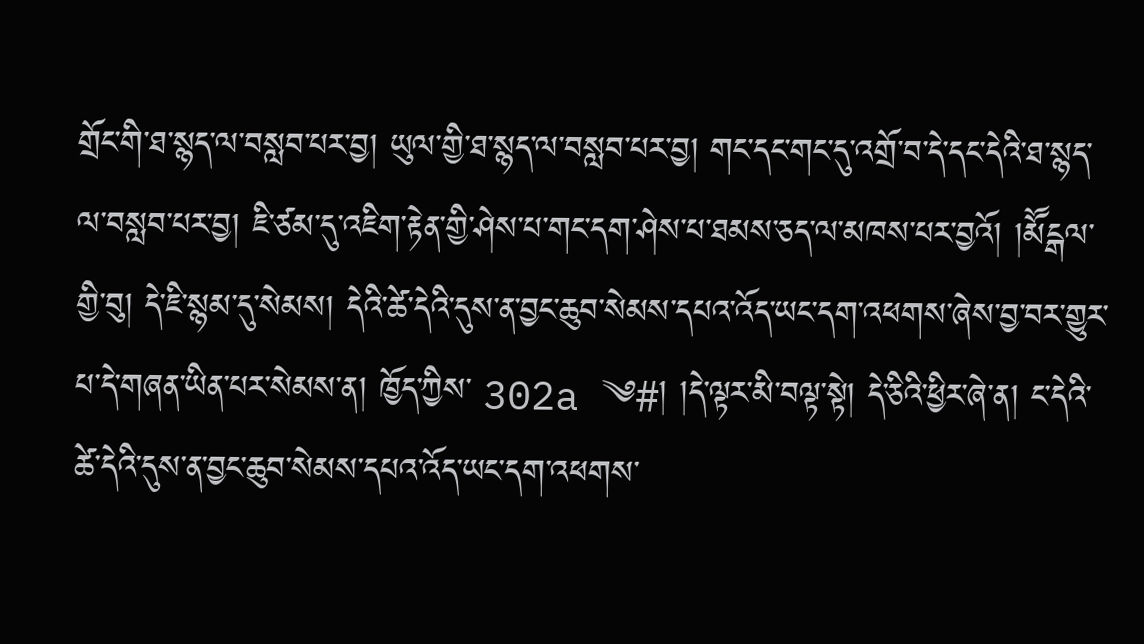གྲོང་གི་ཐ་སྙད་ལ་བསླབ་པར་བྱ། ཡུལ་གྱི་ཐ་སྙད་ལ་བསླབ་པར་བྱ། གང་དང་གང་དུ་འགྲོ་བ་དེ་དང་དེའི་ཐ་སྙད་ལ་བསླབ་པར་བྱ། ཇི་ཙམ་དུ་འཇིག་རྟེན་གྱི་ཤེས་པ་གང་དག་ཤེས་པ་ཐམས་ཅད་ལ་མཁས་པར་བྱའོ། །མཽངྒལ་གྱི་བུ། དེ་ཇི་སྙམ་དུ་སེམས། དེའི་ཚེ་དེའི་དུས་ན་བྱང་ཆུབ་སེམས་དཔའ་འོད་ཡང་དག་འཕགས་ཞེས་བྱ་བར་གྱུར་པ་དེ་གཞན་ཡིན་པར་སེམས་ན། ཁྱོད་ཀྱིས་ 302a ༄#། །དེ་ལྟར་མི་བལྟ་སྟེ། དེ་ཅིའི་ཕྱིར་ཞེ་ན། ང་དེའི་ཚེ་དེའི་དུས་ན་བྱང་ཆུབ་སེམས་དཔའ་འོད་ཡང་དག་འཕགས་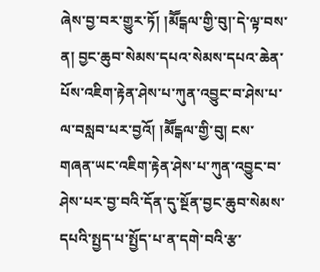ཞེས་བྱ་བར་གྱུར་ཏོ། །མཽངྒལ་གྱི་བུ།་དེ་ལྟ་བས་ན། བྱང་ཆུབ་སེམས་དཔའ་སེམས་དཔའ་ཆེན་པོས་འཇིག་རྟེན་ཤེས་པ་ཀུན་འབྱུང་བ་ཤེས་པ་ལ་བསླབ་པར་བྱའོ། །མཽངྒལ་གྱི་བུ། ངས་གཞན་ཡང་འཇིག་རྟེན་ཤེས་པ་ཀུན་འབྱུང་བ་ཤེས་པར་བྱ་བའི་དོན་དུ་སྔོན་བྱང་ཆུབ་སེམས་དཔའི་སྤྱད་པ་སྤྱོད་པ་ན་དགེ་བའི་རྩ་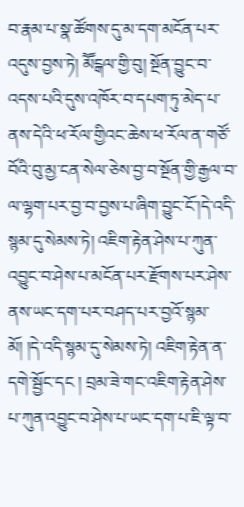བ་རྣམ་པ་སྣ་ཚོགས་དུ་མ་དག་མངོན་པར་འདུས་བྱས་ཏེ། མཽངྒལ་གྱི་བུ། སྔོན་བྱུང་བ་འདས་པའི་དུས་འཁོར་བ་དཔག་ཏུ་མེད་པ་ནས་དེའི་ཕ་རོལ་གྱིའང་ཆེས་ཕ་རོལ་ན་གཙོ་བོའི་བུ་མྱ་ངན་སེལ་ཅེས་བྱ་བ་སྔོན་གྱི་རྒྱལ་བ་ལ་ལྷག་པར་བྱ་བ་བྱས་པ་ཞིག་བྱུང་ངོ་།དེ་འདི་སྙམ་དུ་སེམས་ཏེ། འཇིག་རྟེན་ཤེས་པ་ཀུན་འབྱུང་བ་ཤེས་པ་མངོན་པར་རྫོགས་པར་ཤེས་ནས་ཡང་དག་པར་བཤད་པར་བྱའོ་སྙམ་མོ། །དེ་འདི་སྙམ་དུ་སེམས་ཏེ། འཇིག་རྟེན་ན་དགེ་སྦྱོང་དང ། བྲམ་ཟེ་གང་འཇིག་རྟེན་ཤེས་པ་ཀུན་འབྱུང་བ་ཤེས་པ་ཡང་དག་པ་ཇི་ལྟ་བ་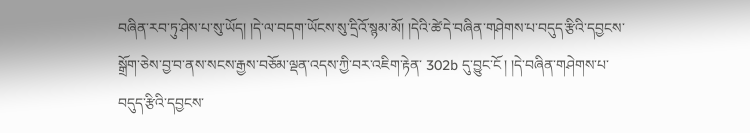བཞིན་རབ་ཏུ་ཤེས་པ་སུ་ཡོད། །དེ་ལ་བདག་ཡོངས་སུ་དྲིའོ་སྙམ་མོ། །དེའི་ཚེ་དེ་བཞིན་གཤེགས་པ་བདུད་རྩིའི་དབྱངས་སྒྲོག་ཅེས་བྱ་བ་ནས་སངས་རྒྱས་བཅོམ་ལྡན་འདས་ཀྱི་བར་འཇིག་རྟེན་ 302b དུ་བྱུང་ངོ ། །དེ་བཞིན་གཤེགས་པ་བདུད་རྩིའི་དབྱངས་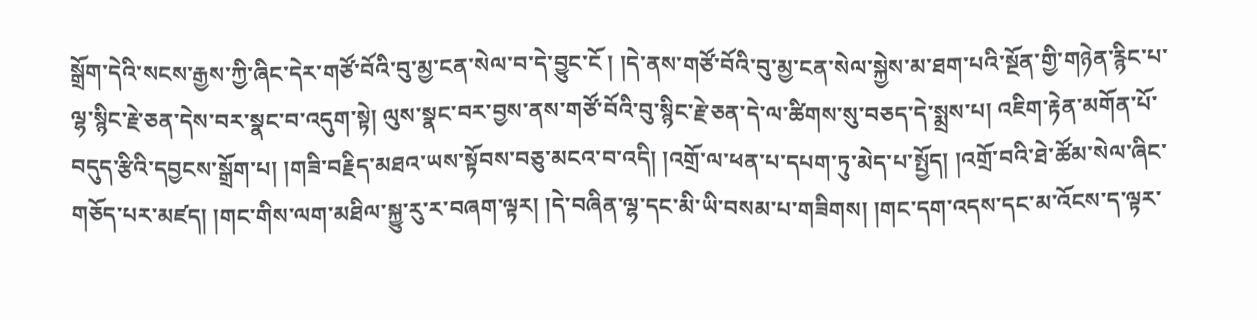སྒྲོག་དེའི་སངས་རྒྱས་ཀྱི་ཞིང་དེར་གཙོ་བོའི་བུ་མྱ་ངན་སེལ་བ་དེ་བྱུང་ངོ ། །དེ་ནས་གཙོ་བོའི་བུ་མྱ་ངན་སེལ་སྐྱེས་མ་ཐག་པའི་སྔོན་གྱི་གཉེན་རྙིང་པ་ལྷ་སྙིང་རྗེ་ཅན་དེས་བར་སྣང་བ་འདུག་སྟེ། ལུས་སྣང་བར་བྱས་ནས་གཙོ་བོའི་བུ་སྙིང་རྗེ་ཅན་དེ་ལ་ཚིགས་སུ་བཅད་དེ་སྨྲས་པ། འཇིག་རྟེན་མགོན་པོ་བདུད་རྩིའི་དབྱངས་སྒྲོག་པ། །གཟི་བརྗིད་མཐའ་ཡས་སྟོབས་བཅུ་མངའ་བ་འདི། །འགྲོ་ལ་ཕན་པ་དཔག་ཏུ་མེད་པ་སྤྱོད། །འགྲོ་བའི་ཐེ་ཚོམ་སེལ་ཞིང་གཅོད་པར་མཛད། །གང་གིས་ལག་མཐིལ་སྐྱུ་རུ་ར་བཞག་ལྟར། །དེ་བཞིན་ལྷ་དང་མི་ཡི་བསམ་པ་གཟིགས། །གང་དག་འདས་དང་མ་འོངས་ད་ལྟར་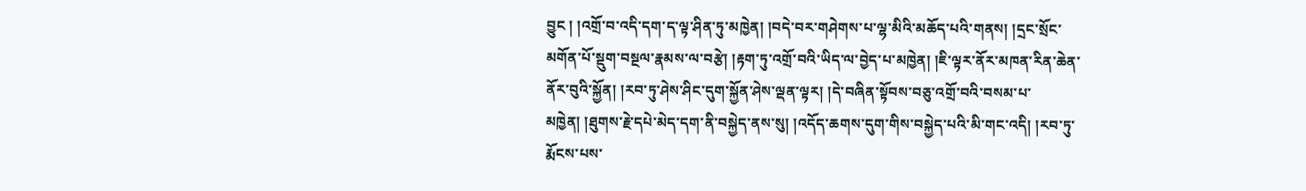བྱུང ། །འགྲོ་བ་འདི་དག་ད་ལྟ་ཤིན་ཏུ་མཁྱེན། །བདེ་བར་གཤེགས་པ་ལྷ་མིའི་མཆོད་པའི་གནས། །དྲང་སྲོང་མགོན་པོ་སྡུག་བསྔལ་རྣམས་ལ་བརྩེ། །རྟག་ཏུ་འགྲོ་བའི་ཡིད་ལ་བྱེད་པ་མཁྱེན། །ཇི་ལྟར་ནོར་མཁན་རིན་ཆེན་ནོར་བུའི་སྐྱོན། །རབ་ཏུ་ཤེས་ཤིང་དུག་སྐྱོན་ཤེས་ལྡན་ལྟར། །དེ་བཞིན་སྟོབས་བཅུ་འགྲོ་བའི་བསམ་པ་མཁྱེན། །ཐུགས་རྗེ་དཔེ་མེད་དག་ནི་བསྐྱེད་ནས་སུ། །འདོད་ཆགས་དུག་གིས་བསྐྱེད་པའི་མི་གང་འདི། །རབ་ཏུ་རྨོངས་པས་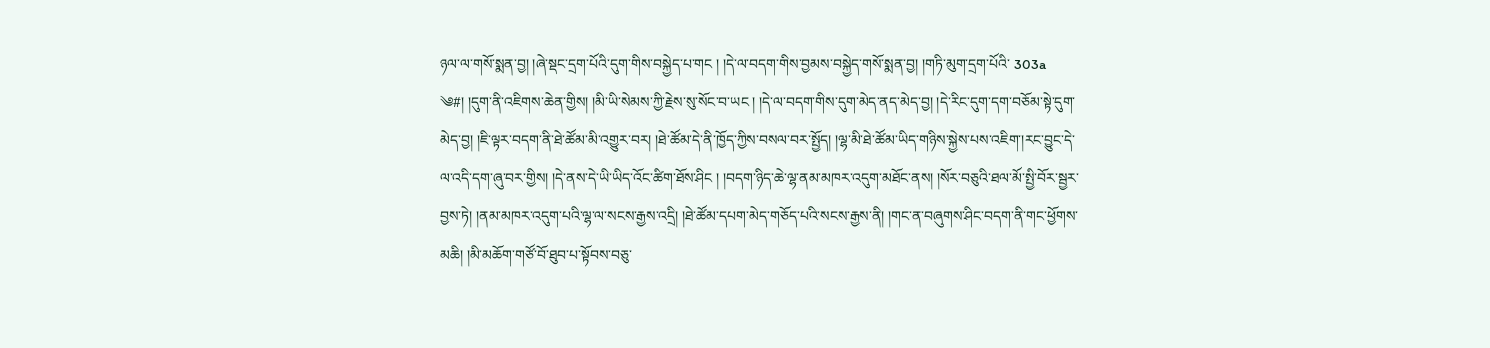ཉལ་ལ་གསོ་སྨན་བྱ། །ཞེ་སྡང་དྲག་པོའི་དུག་གིས་བསྐྱེད་པ་གང ། །དེ་ལ་བདག་གིས་བྱམས་བསྐྱེད་གསོ་སྨན་བྱ། །གཏི་མུག་དྲག་པོའི་ 303a ༄#། །དུག་ནི་འཇིགས་ཆེན་གྱིས། །མི་ཡི་སེམས་ཀྱི་རྗེས་སུ་སོང་བ་ཡང ། །དེ་ལ་བདག་གིས་དུག་མེད་ནད་མེད་བྱ། །དེ་རིང་དུག་དག་བཅོམ་སྟེ་དུག་མེད་བྱ། །ཇི་ལྟར་བདག་ནི་ཐེ་ཚོམ་མི་འགྱུར་བར། །ཐེ་ཚོམ་དེ་ནི་ཁྱོད་ཀྱིས་བསལ་བར་སྤྱོད། །ལྷ་མི་ཐེ་ཚོམ་ཡིད་གཉིས་སྐྱེས་པས་འཇིག་།རང་བྱུང་དེ་ལ་འདི་དག་ཞུ་བར་གྱིས། །དེ་ནས་དེ་ཡི་ཡིད་འོང་ཚིག་ཐོས་ཤིང ། །བདག་ཉིད་ཆེ་ལྷ་ནམ་མཁར་འདུག་མཐོང་ནས། །སོར་བཅུའི་ཐལ་མོ་སྤྱི་བོར་སྦྱར་བྱས་ཏེ། །ནམ་མཁར་འདུག་པའི་ལྷ་ལ་སངས་རྒྱས་འདྲི། །ཐེ་ཚོམ་དཔག་མེད་གཅོད་པའི་སངས་རྒྱས་ནི། །གང་ན་བཞུགས་ཤིང་བདག་ནི་གང་ཕྱོགས་མཆི། །མི་མཆོག་གཙོ་བོ་ཐུབ་པ་སྟོབས་བཅུ་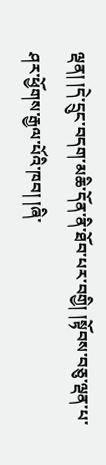ལྡན། །དེ་དྲུང་བདག་མཆི་དོན་ནི་ཐོབ་པར་བགྱི། །སྟོབས་བཅུ་ལྡན་པ་ཤར་ཕྱོགས་རྒྱལ་པོའི་ཁབ། །ཞི་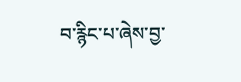བ་རྙིང་པ་ཞེས་བྱ་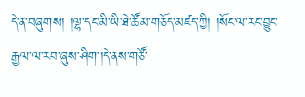དེ་ན་བཞུགས། །ལྷ་དང་མི་ཡི་ཐེ་ཚོམ་གཅོད་མཛད་ཀྱི། །སོང་ལ་རང་བྱུང་རྒྱལ་ལ་རབ་ཞུས་ཤིག་།དེ་ནས་གཙོ་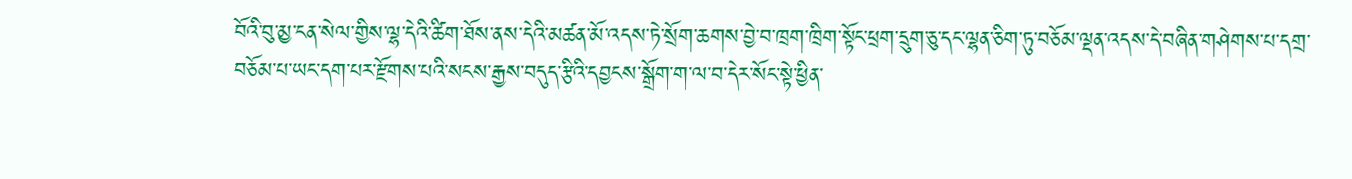བོའི་བུ་མྱ་ངན་སེལ་གྱིས་ལྷ་དེའི་ཚིག་ཐོས་ནས་དེའི་མཚན་མོ་འདས་ཏེ་སྲོག་ཆགས་བྱེ་བ་ཁྲག་ཁྲིག་སྟོང་ཕྲག་དྲུག་ཅུ་དང་ལྷན་ཅིག་ཏུ་བཅོམ་ལྡན་འདས་དེ་བཞིན་གཤེགས་པ་དགྲ་བཅོམ་པ་ཡང་དག་པར་རྫོགས་པའི་སངས་རྒྱས་བདུད་རྩིའི་དབྱངས་སྒྲོག་ག་ལ་བ་དེར་སོང་སྟེ་ཕྱིན་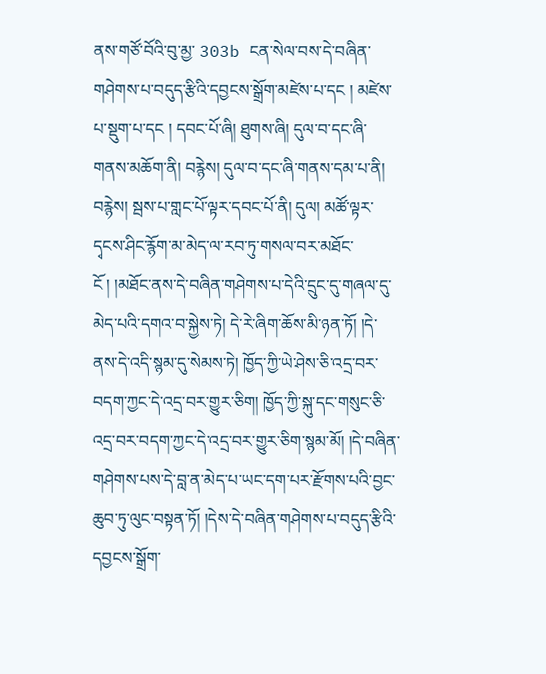ནས་གཙོ་བོའི་བུ་མྱ་ 303b ངན་སེལ་བས་དེ་བཞིན་གཤེགས་པ་བདུད་རྩིའི་དབྱངས་སྒྲོག་མཛེས་པ་དང ། མཛེས་པ་སྡུག་པ་དང ། དབང་པོ་ཞི། ཐུགས་ཞི། དུལ་བ་དང་ཞི་གནས་མཆོག་ནི། བརྙེས། དུལ་བ་དང་ཞི་གནས་དམ་པ་ནི། བརྙེས། སྦས་པ་གླང་པོ་ལྟར་དབང་པོ་ནི། དུལ། མཚོ་ལྟར་དྭངས་ཤིང་རྙོག་མ་མེད་ལ་རབ་ཏུ་གསལ་བར་མཐོང་ངོ ། །མཐོང་ནས་དེ་བཞིན་གཤེགས་པ་དེའི་དྲུང་དུ་གཞལ་དུ་མེད་པའི་དགའ་བ་སྐྱེས་ཏེ། དེ་རེ་ཞིག་ཆོས་མི་ཉན་ཏོ། །དེ་ནས་དེ་འདི་སྙམ་དུ་སེམས་ཏེ། ཁྱོད་ཀྱི་ཡེ་ཤེས་ཅི་འདྲ་བར་བདག་ཀྱང་དེ་འདྲ་བར་གྱུར་ཅིག། ཁྱོད་ཀྱི་སྐུ་དང་གསུང་ཅི་འདྲ་བར་བདག་ཀྱང་དེ་འདྲ་བར་གྱུར་ཅིག་སྙམ་མོ། །དེ་བཞིན་གཤེགས་པས་དེ་བླ་ན་མེད་པ་ཡང་དག་པར་རྫོགས་པའི་བྱང་ཆུབ་ཏུ་ལུང་བསྟན་ཏོ། །དེས་དེ་བཞིན་གཤེགས་པ་བདུད་རྩིའི་དབྱངས་སྒྲོག་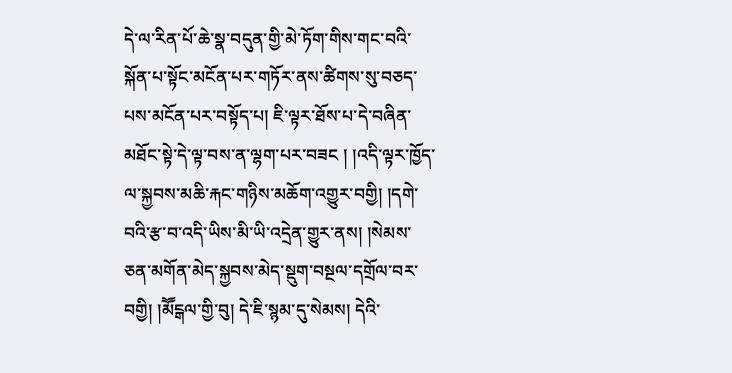དེ་ལ་རིན་པོ་ཆེ་སྣ་བདུན་གྱི་མེ་ཏོག་གིས་གང་བའི་སྐོན་པ་སྟོང་མངོན་པར་གཏོར་ནས་ཚིགས་སུ་བཅད་པས་མངོན་པར་བསྟོད་པ། ཇི་ལྟར་ཐོས་པ་དེ་བཞིན་མཐོང་སྟེ་དེ་ལྟ་བས་ན་ལྷག་པར་བཟང ། །འདི་ལྟར་ཁྱོད་ལ་སྐྱབས་མཆི་རྐང་གཉིས་མཆོག་འགྱུར་བགྱི། །དགེ་བའི་རྩ་བ་འདི་ཡིས་མི་ཡི་འདྲེན་གྱུར་ནས། །སེམས་ཅན་མགོན་མེད་སྐྱབས་མེད་སྡུག་བསྔལ་དགྲོལ་བར་བགྱི། །མཽངྒལ་གྱི་བུ། དེ་ཇི་སྙམ་དུ་སེམས། དེའི་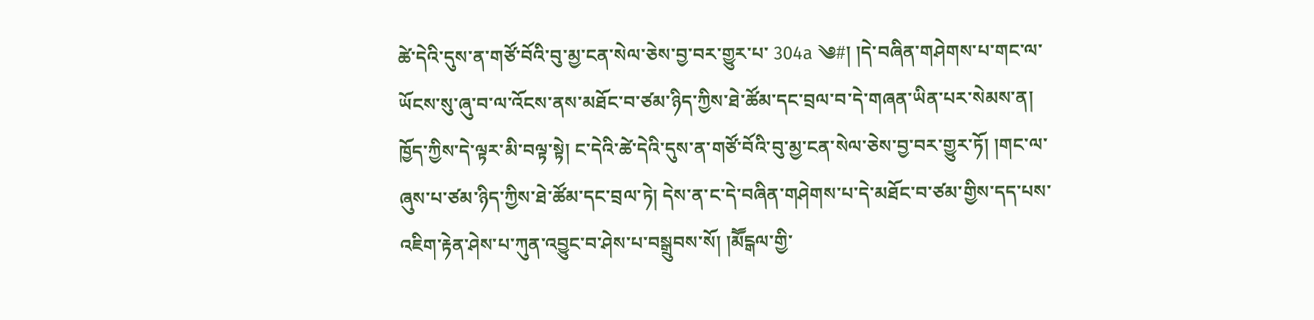ཚེ་དེའི་དུས་ན་གཙོ་བོའི་བུ་མྱ་ངན་སེལ་ཅེས་བྱ་བར་གྱུར་པ་ 304a ༄#། །དེ་བཞིན་གཤེགས་པ་གང་ལ་ཡོངས་སུ་ཞུ་བ་ལ་འོངས་ནས་མཐོང་བ་ཙམ་ཉིད་ཀྱིས་ཐེ་ཚོམ་དང་བྲལ་བ་དེ་གཞན་ཡིན་པར་སེམས་ན། ཁྱོད་ཀྱིས་དེ་ལྟར་མི་བལྟ་སྟེ། ང་དེའི་ཚེ་དེའི་དུས་ན་གཙོ་བོའི་བུ་མྱ་ངན་སེལ་ཅེས་བྱ་བར་གྱུར་ཏོ། །གང་ལ་ཞུས་པ་ཙམ་ཉིད་ཀྱིས་ཐེ་ཚོམ་དང་བྲལ་ཏེ། དེས་ན་ང་དེ་བཞིན་གཤེགས་པ་དེ་མཐོང་བ་ཙམ་གྱིས་དད་པས་འཇིག་རྟེན་ཤེས་པ་ཀུན་འབྱུང་བ་ཤེས་པ་བསྒྲུབས་སོ། །མཽངྒལ་གྱི་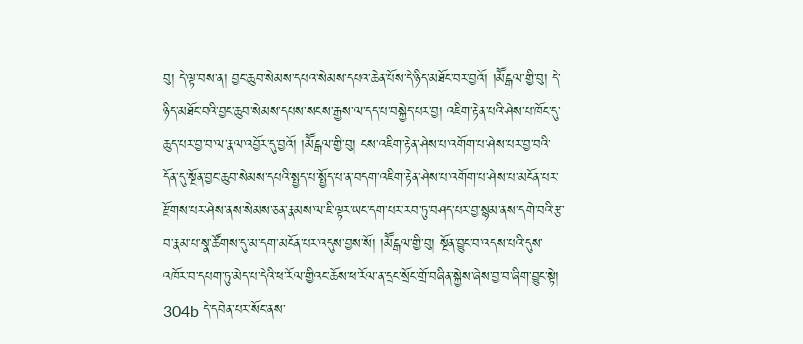བུ། དེ་ལྟ་བས་ན། བྱང་ཆུབ་སེམས་དཔའ་སེམས་དཔའ་ཆེན་པོས་དེ་ཉིད་མཐོང་བར་བྱའོ། །མཽངྒལ་གྱི་བུ། དེ་ཉིད་མཐོང་བའི་བྱང་ཆུབ་སེམས་དཔས་སངས་རྒྱས་ལ་དད་པ་བསྐྱེད་པར་བྱ། འཇིག་རྟེན་པའི་ཤེས་པ་ཁོང་དུ་ཆུད་པར་བྱ་བ་ལ་རྣལ་འབྱོར་དུ་བྱའོ། །མཽངྒལ་གྱི་བུ། ངས་འཇིག་རྟེན་ཤེས་པ་འགོག་པ་ཤེས་པར་བྱ་བའི་དོན་དུ་སྔོན་བྱང་ཆུབ་སེམས་དཔའི་སྤྱད་པ་སྤྱོད་པ་ན་བདག་འཇིག་རྟེན་ཤེས་པ་འགོག་པ་ཤེས་པ་མངོན་པར་རྫོགས་པར་ཤེས་ནས་སེམས་ཅན་རྣམས་ལ་ཇི་ལྟར་ཡང་དག་པར་རབ་ཏུ་བཤད་པར་བྱ་སྙམ་ནས་དགེ་བའི་རྩ་བ་རྣམ་པ་སྣ་ཚོགས་དུ་མ་དག་མངོན་པར་འདུས་བྱས་སོ། །མཽངྒལ་གྱི་བུ། སྔོན་བྱུང་བ་འདས་པའི་དུས་འཁོར་བ་དཔག་ཏུ་མེད་པ་དེའི་ཕ་རོལ་གྱིའང་ཆོས་ཕ་རོལ་ན་དྲང་སྲོང་གྲོ་བཞིན་སྐྱེས་ཞེས་བྱ་བ་ཞིག་བྱུང་སྟེ། 304b དེ་དབེན་པར་སོང་ནས་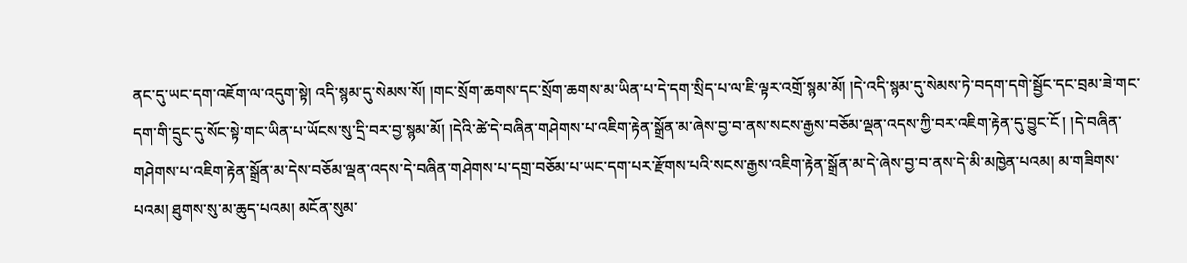ནང་དུ་ཡང་དག་འཇོག་ལ་འདུག་སྟེ། འདི་སྙམ་དུ་སེམས་སོ། །གང་སྲོག་ཆགས་དང་སྲོག་ཆགས་མ་ཡིན་པ་དེ་དག་སྲིད་པ་ལ་ཇི་ལྟར་འགྲོ་སྙམ་མོ། །དེ་འདི་སྙམ་དུ་སེམས་ཏེ་བདག་དགེ་སྦྱོང་དང་བྲམ་ཟེ་གང་དག་གི་དྲུང་དུ་སོང་སྟེ་གང་ཡིན་པ་ཡོངས་སུ་དྲི་བར་བྱ་སྙམ་མོ། །དེའི་ཚེ་དེ་བཞིན་གཤེགས་པ་འཇིག་རྟེན་སྒྲོན་མ་ཞེས་བྱ་བ་ནས་སངས་རྒྱས་བཅོམ་ལྡན་འདས་ཀྱི་བར་འཇིག་རྟེན་དུ་བྱུང་ངོ ། །དེ་བཞིན་གཤེགས་པ་འཇིག་རྟེན་སྒྲོན་མ་དེས་བཅོམ་ལྡན་འདས་དེ་བཞིན་གཤེགས་པ་དགྲ་བཅོམ་པ་ཡང་དག་པར་རྫོགས་པའི་སངས་རྒྱས་འཇིག་རྟེན་སྒྲོན་མ་དེ་ཞེས་བྱ་བ་ནས་དེ་མི་མཁྱེན་པའམ། མ་གཟིགས་པའམ། ཐུགས་སུ་མ་ཆུད་པའམ། མངོན་སུམ་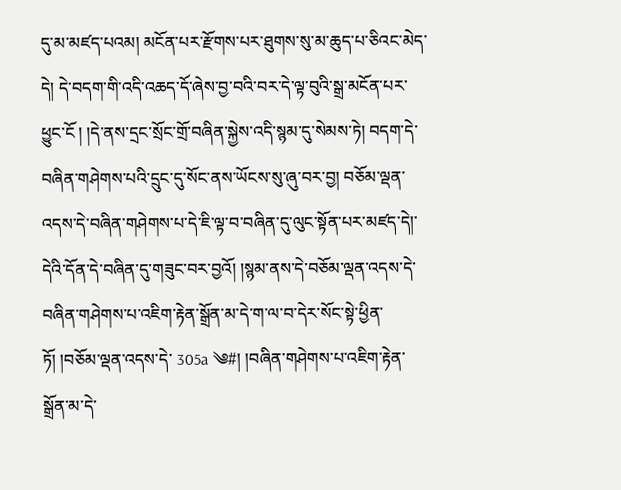དུ་མ་མཛད་པའམ། མངོན་པར་རྫོགས་པར་ཐུགས་སུ་མ་ཆུད་པ་ཅིའང་མེད་དེ། དེ་བདག་གི་འདི་འཆད་དོ་ཞེས་བྱ་བའི་བར་དེ་ལྟ་བུའི་སྒྲ་མངོན་པར་ཕྱུང་ངོ ། །དེ་ནས་དྲང་སྲོང་གྲོ་བཞིན་སྐྱེས་འདི་སྙམ་དུ་སེམས་ཏེ། བདག་དེ་བཞིན་གཤེགས་པའི་དྲུང་དུ་སོང་ནས་ཡོངས་སུ་ཞུ་བར་བྱ། བཅོམ་ལྡན་འདས་དེ་བཞིན་གཤེགས་པ་དེ་ཇི་ལྟ་བ་བཞིན་དུ་ལུང་སྟོན་པར་མཛད་དེ།་དེའི་དོན་དེ་བཞིན་དུ་གཟུང་བར་བྱའོ། །སྙམ་ནས་དེ་བཅོམ་ལྡན་འདས་དེ་བཞིན་གཤེགས་པ་འཇིག་རྟེན་སྒྲོན་མ་དེ་ག་ལ་བ་དེར་སོང་སྟེ་ཕྱིན་ཏོ། །བཅོམ་ལྡན་འདས་དེ་ 305a ༄#། །བཞིན་གཤེགས་པ་འཇིག་རྟེན་སྒྲོན་མ་དེ་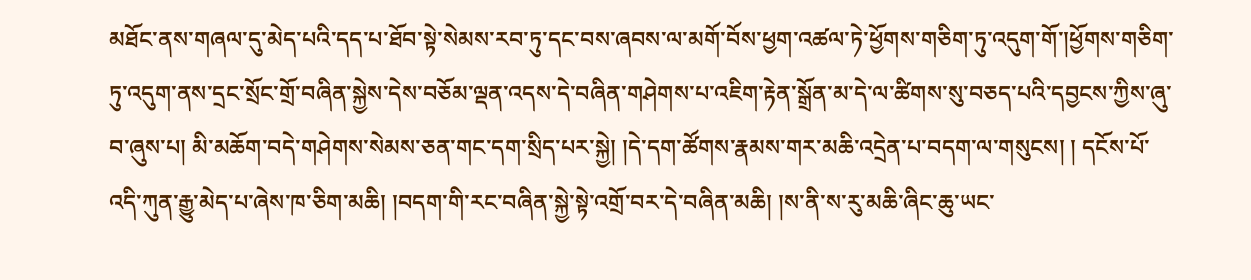མཐོང་ནས་གཞལ་དུ་མེད་པའི་དད་པ་ཐོབ་སྟེ་སེམས་རབ་ཏུ་དང་བས་ཞབས་ལ་མགོ་བོས་ཕྱག་འཚལ་ཏེ་ཕྱོགས་གཅིག་ཏུ་འདུག་གོ་།ཕྱོགས་གཅིག་ཏུ་འདུག་ནས་དྲང་སྲོང་གྲོ་བཞིན་སྐྱེས་དེས་བཅོམ་ལྡན་འདས་དེ་བཞིན་གཤེགས་པ་འཇིག་རྟེན་སྒྲོན་མ་དེ་ལ་ཚིགས་སུ་བཅད་པའི་དབྱངས་ཀྱིས་ཞུ་བ་ཞུས་པ། མི་མཆོག་བདེ་གཤེགས་སེམས་ཅན་གང་དག་སྲིད་པར་སྐྱེ། །དེ་དག་ཚོགས་རྣམས་གར་མཆི་འདྲེན་པ་བདག་ལ་གསུངས། ། དངོས་པོ་འདི་ཀུན་རྒྱུ་མེད་པ་ཞེས་ཁ་ཅིག་མཆི། །བདག་གི་རང་བཞིན་སྐྱེ་སྟེ་འགྲོ་བར་དེ་བཞིན་མཆི། །ས་ནི་ས་རུ་མཆི་ཞིང་ཆུ་ཡང་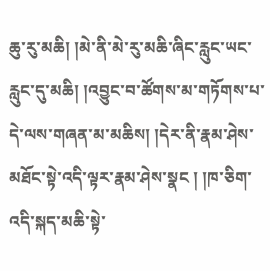ཆུ་རུ་མཆི། །མེ་ནི་མེ་རུ་མཆི་ཞིང་རླུང་ཡང་རླུང་དུ་མཆི། །འབྱུང་བ་ཚོགས་མ་གཏོགས་པ་དེ་ལས་གཞན་མ་མཆིས། །དེར་ནི་རྣམ་ཤེས་མཐོང་སྟེ་འདི་ལྟར་རྣམ་ཤེས་སྣང ། །ཁ་ཅིག་འདི་སྐད་མཆི་སྟེ་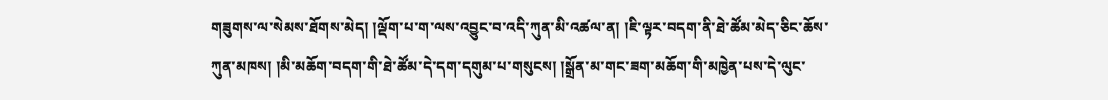གཟུགས་ལ་སེམས་ཐོགས་མེད། །ལྡོག་པ་ག་ལས་འབྱུང་བ་འདི་ཀུན་མི་འཚལ་ན། །ཇི་ལྟར་བདག་ནི་ཐེ་ཚོམ་མེད་ཅིང་ཆོས་ཀུན་མཁས། །མི་མཆོག་བདག་གི་ཐེ་ཚོམ་དེ་དག་དགུམ་པ་གསུངས། །སྒྲོན་མ་གང་ཟག་མཆོག་གི་མཁྱེན་པས་དེ་ལུང་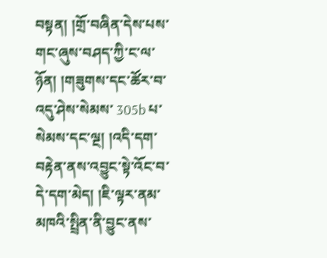བསྟན། །གྲོ་བཞིན་དེས་པས་གང་ཞུས་བཤད་ཀྱི་ང་ལ་ཉོན། །གཟུགས་དང་ཚོར་བ་འདུ་ཤེས་སེམས་ 305b པ་སེམས་དང་ལྔ། །འདི་དག་བརྟེན་ནས་འབྱུང་སྟེ་འོང་བ་དེ་དག་མེད། །ཇི་ལྟར་ནམ་མཁའི་སྤྲིན་ནི་བྱུང་ནས་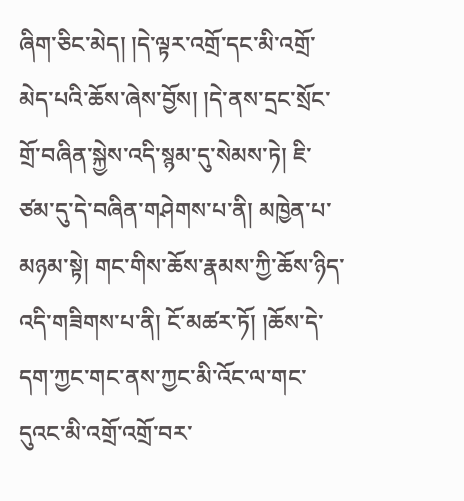ཞིག་ཅིང་མེད། །དེ་ལྟར་འགྲོ་དང་མི་འགྲོ་མེད་པའི་ཆོས་ཞེས་བྱོས། །དེ་ནས་དྲང་སྲོང་གྲོ་བཞིན་སྐྱེས་འདི་སྙམ་དུ་སེམས་ཏེ། ཇི་ཙམ་དུ་དེ་བཞིན་གཤེགས་པ་ནི། མཁྱེན་པ་མཉམ་སྟེ། གང་གིས་ཆོས་རྣམས་ཀྱི་ཆོས་ཉིད་འདི་གཟིགས་པ་ནི། ངོ་མཚར་ཏོ། །ཆོས་དེ་དག་ཀྱང་གང་ནས་ཀྱང་མི་འོང་ལ་གང་དུའང་མི་འགྲོ་འགྲོ་བར་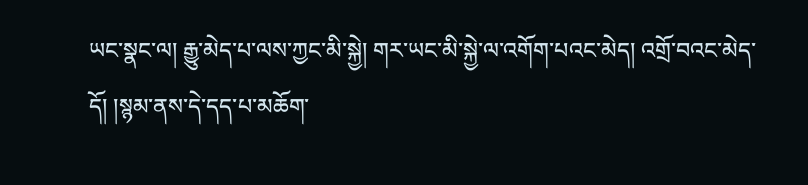ཡང་སྣང་ལ། རྒྱུ་མེད་པ་ལས་ཀྱང་མི་སྐྱེ། གར་ཡང་མི་སྐྱེ་ལ་འགོག་པའང་མེད། འགྲོ་བའང་མེད་དོ། །སྙམ་ནས་དེ་དད་པ་མཆོག་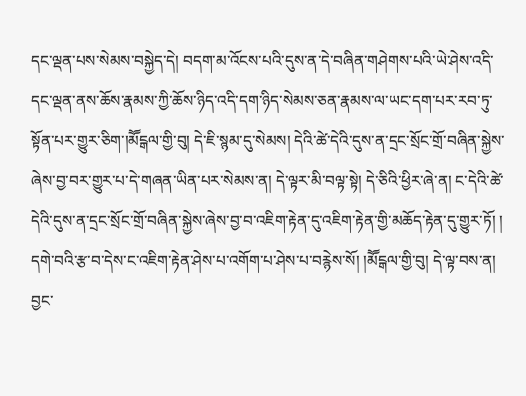དང་ལྡན་པས་སེམས་བསྐྱེད་དེ། བདག་མ་འོངས་པའི་དུས་ན་དེ་བཞིན་གཤེགས་པའི་ཡེ་ཤེས་འདི་དང་ལྡན་ནས་ཆོས་རྣམས་ཀྱི་ཆོས་ཉིད་འདི་དག་ཉིད་སེམས་ཅན་རྣམས་ལ་ཡང་དག་པར་རབ་ཏུ་སྟོན་པར་གྱུར་ཅིག་།མཽངྒལ་གྱི་བུ། དེ་ཇི་སྙམ་དུ་སེམས། དེའི་ཚེ་དེའི་དུས་ན་དྲང་སྲོང་གྲོ་བཞིན་སྐྱེས་ཞེས་བྱ་བར་གྱུར་པ་དེ་གཞན་ཡིན་པར་སེམས་ན། དེ་ལྟར་མི་བལྟ་སྟེ། དེ་ཅིའི་ཕྱིར་ཞེ་ན། ང་དེའི་ཚེ་དེའི་དུས་ན་དྲང་སྲོང་གྲོ་བཞིན་སྐྱེས་ཞེས་བྱ་བ་འཇིག་རྟེན་དུ་འཇིག་རྟེན་གྱི་མཆོད་རྟེན་དུ་གྱུར་ཏོ། ། དགེ་བའི་རྩ་བ་དེས་ང་འཇིག་རྟེན་ཤེས་པ་འགོག་པ་ཤེས་པ་བརྙེས་སོ། །མཽངྒལ་གྱི་བུ། དེ་ལྟ་བས་ན། བྱང་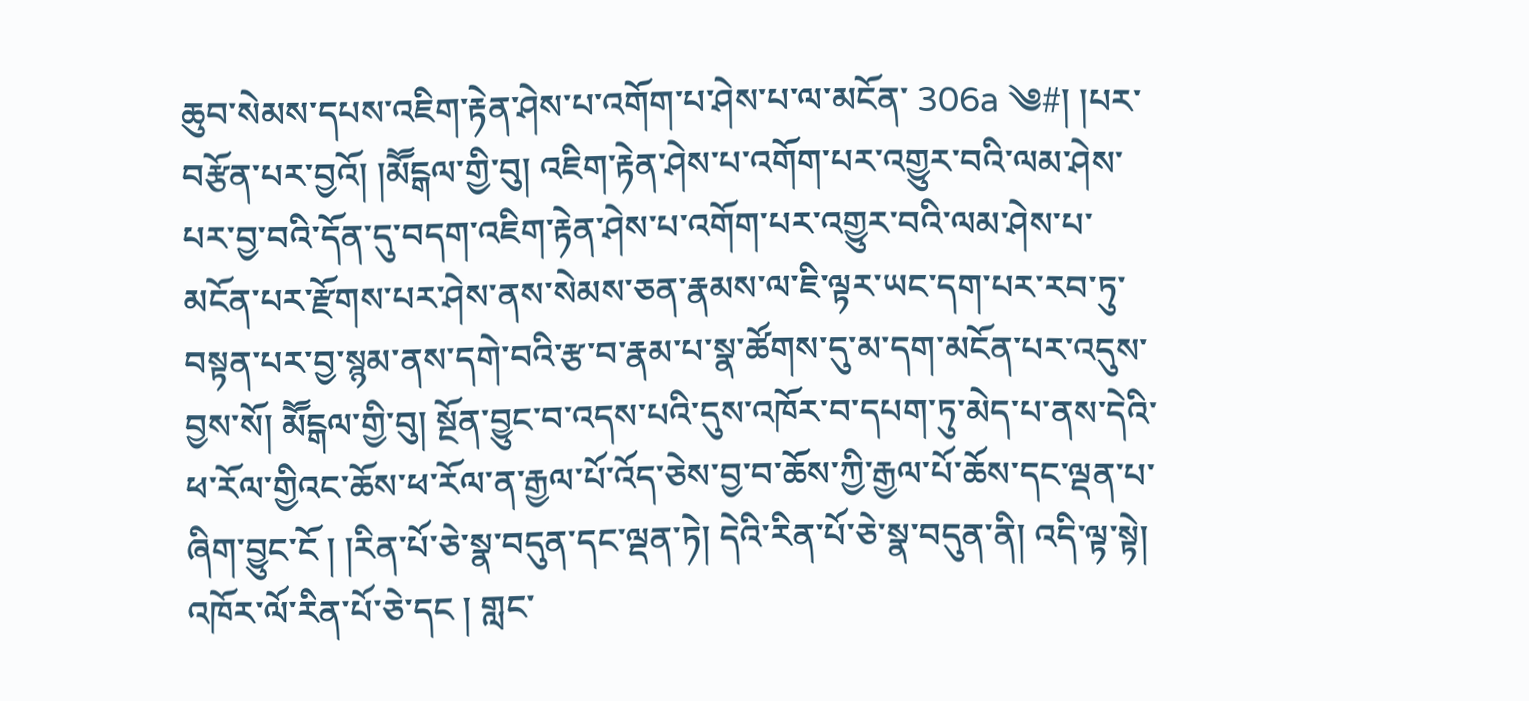ཆུབ་སེམས་དཔས་འཇིག་རྟེན་ཤེས་པ་འགོག་པ་ཤེས་པ་ལ་མངོན་ 306a ༄#། །པར་བརྩོན་པར་བྱའོ། །མཽངྒལ་གྱི་བུ། འཇིག་རྟེན་ཤེས་པ་འགོག་པར་འགྱུར་བའི་ལམ་ཤེས་པར་བྱ་བའི་དོན་དུ་བདག་འཇིག་རྟེན་ཤེས་པ་འགོག་པར་འགྱུར་བའི་ལམ་ཤེས་པ་མངོན་པར་རྫོགས་པར་ཤེས་ནས་སེམས་ཅན་རྣམས་ལ་ཇི་ལྟར་ཡང་དག་པར་རབ་ཏུ་བསྟན་པར་བྱ་སྙམ་ནས་དགེ་བའི་རྩ་བ་རྣམ་པ་སྣ་ཚོགས་དུ་མ་དག་མངོན་པར་འདུས་བྱས་སོ། མཽངྒལ་གྱི་བུ། སྔོན་བྱུང་བ་འདས་པའི་དུས་འཁོར་བ་དཔག་ཏུ་མེད་པ་ནས་དེའི་ཕ་རོལ་གྱིའང་ཆོས་ཕ་རོལ་ན་རྒྱལ་པོ་འོད་ཅེས་བྱ་བ་ཆོས་ཀྱི་རྒྱལ་པོ་ཆོས་དང་ལྡན་པ་ཞིག་བྱུང་ངོ ། །རིན་པོ་ཅེ་སྣ་བདུན་དང་ལྡན་ཏེ། དེའི་རིན་པོ་ཅེ་སྣ་བདུན་ནི། འདི་ལྟ་སྟེ། འཁོར་ལོ་རིན་པོ་ཅེ་དང ། གླང་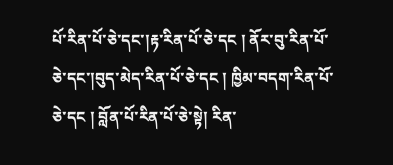པོ་རིན་པོ་ཅེ་དང་།རྟ་རིན་པོ་ཅེ་དང ། ནོར་བུ་རིན་པོ་ཅེ་དང་།བུད་མེད་རིན་པོ་ཅེ་དང ། ཁྱིམ་བདག་རིན་པོ་ཅེ་དང ། བློན་པོ་རིན་པོ་ཅེ་སྟེ། རིན་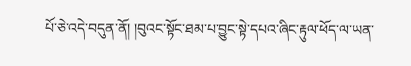པོ་ཅེ་འདེ་བདུན་ནོ། །བུའང་སྟོང་ཐམ་པ་བྱུང་སྟེ་དཔའ་ཞིང་རྟུལ་ཕོད་ལ་ཡན་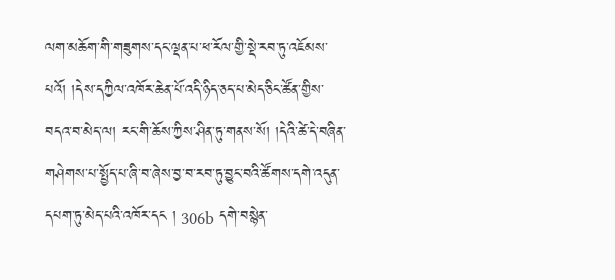ལག་མཆོག་གི་གཟུགས་དང་ལྡན་པ་ཕ་རོལ་གྱི་སྡེ་རབ་ཏུ་འཇོམས་པའོ། །དེས་དཀྱིལ་འཁོར་ཆེན་པོ་འདི་ཉིད་ཅད་པ་མེད་ཅིང་ཚོན་གྱིས་བདའ་བ་མེད་ལ། རང་གི་ཆོས་ཀྱིས་ཤིན་ཏུ་གནས་སོ། །དེའི་ཚེ་དེ་བཞིན་གཤེགས་པ་སྤྱོད་པ་ཞི་བ་ཞེས་བྱ་བ་རབ་ཏུ་བྱུང་བའི་ཚོགས་དགེ་འདུན་དཔག་ཏུ་མེད་པའི་འཁོར་དང ། 306b དགེ་བསྙེན་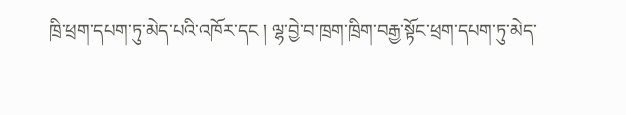ཁྲི་ཕྲག་དཔག་ཏུ་མེད་པའི་འཁོར་དང ། ལྷ་བྱེ་བ་ཁྲག་ཁྲིག་བརྒྱ་སྟོང་ཕྲག་དཔག་ཏུ་མེད་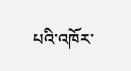པའི་འཁོར་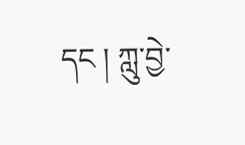དང ། ཀླུ་བྱེ་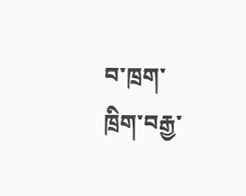བ་ཁྲག་ཁྲིག་བརྒྱ་